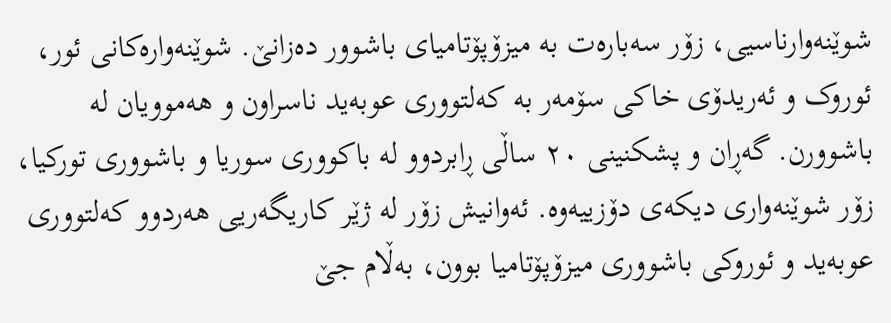شوێنەوارناسیی، زۆر سەبارەت بە میزۆپۆتامیای باشوور دەزانێ. شوێنەوارەکانی ئور، ئوروک و ئەریدۆی خاکی سۆمەر بە کەلتووری عوبەید ناسراون و هەموویان لە باشوورن. گەڕان و پشکنینی ٢٠ ساڵی ڕابردوو لە باکووری سوریا و باشووری تورکیا، زۆر شوێنەواری دیکەی دۆزییەوە. ئەوانیش زۆر لە ژێر کاریگەریی هەردوو کەلتووری عوبەید و ئوروکی باشووری میزۆپۆتامیا بوون، بەڵام جێ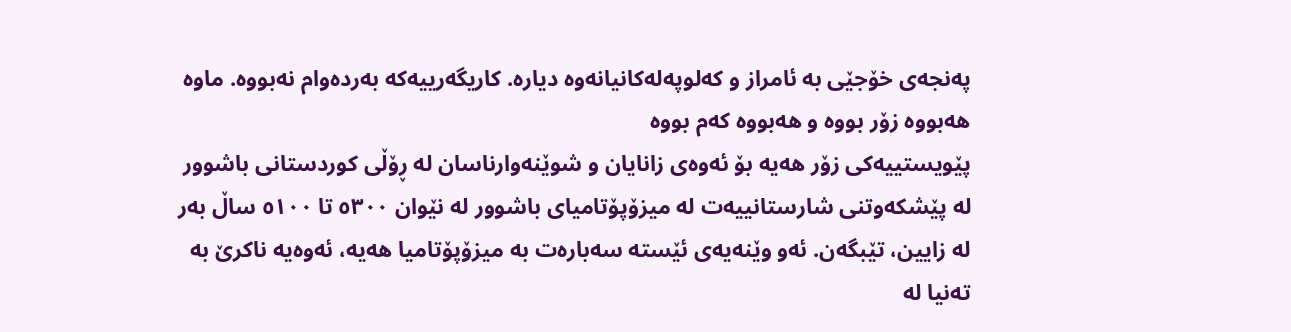پەنجەی خۆجێی بە ئامراز و کەلوپەلەکانیانەوە دیارە. کاریگەرییەکە بەردەوام نەبووە. ماوە هەبووە زۆر بووە و هەبووە کەم بووە
پێویستییەکی زۆر هەیە بۆ ئەوەی زانایان و شوێنەوارناسان لە ڕۆڵی کوردستانی باشوور لە پێشکەوتنی شارستانییەت لە میزۆپۆتامیای باشوور لە نێوان ٥٣٠٠ تا ٥١٠٠ ساڵ بەر لە زایین، تێبگەن. ئەو وێنەیەی ئێستە سەبارەت بە میزۆپۆتامیا هەیە، ئەوەیە ناکرێ بە تەنیا لە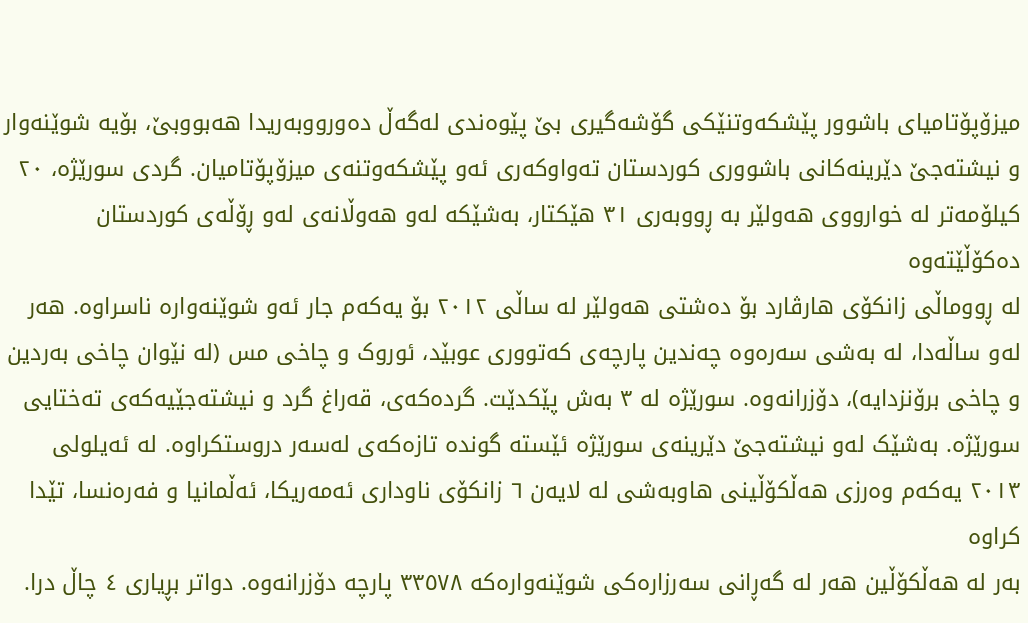میزۆپۆتامیای باشوور پێشکەوتنێکی گۆشەگیری بێ پێوەندی لەگەڵ دەورووبەریدا هەبووبێ، بۆیە شوێنەوار و نیشتەجێ دێرینەکانی باشووری کوردستان تەواوکەری ئەو پێشکەوتنەی میزۆپۆتامیان. گردی سورێژە، ٢٠ کیلۆمەتر لە خوارووی هەولێر بە ڕووبەری ٣١ هێکتار، بەشێکە لەو هەوڵانەی لەو ڕۆڵەی کوردستان دەکۆڵێتەوە
لە ڕووماڵی زانکۆی هارڤارد بۆ دەشتی هەولێر لە ساڵی ٢٠١٢ بۆ یەکەم جار ئەو شوێنەوارە ناسراوە. هەر لەو ساڵەدا، لە بەشی سەرەوە چەندین پارچەی کەتووری عوبێد، ئوروک و چاخی مس (لە نێوان چاخی بەردین و چاخی برۆنزدایە)، دۆزرانەوە. سورێژە لە ٣ بەش پێکدێت. گردەکەی، قەراغ گرد و نیشتەجێیەکەی تەختایی سورێژە. بەشێک لەو نیشتەجێ دێرینەی سورێژە ئێستە گوندە تازەکەی لەسەر دروستکراوە. لە ئەیلولی ٢٠١٣ یەکەم وەرزی هەڵکۆڵینی هاوبەشی لە لایەن ٦ زانکۆی ناوداری ئەمەریکا، ئەڵمانیا و فەرەنسا، تێدا کراوە
بەر لە هەڵکۆڵین هەر لە گەڕانی سەرزارەکی شوێنەوارەکە ٣٣٥٧٨ پارچە دۆزرانەوە. دواتر بڕیاری ٤ چاڵ درا.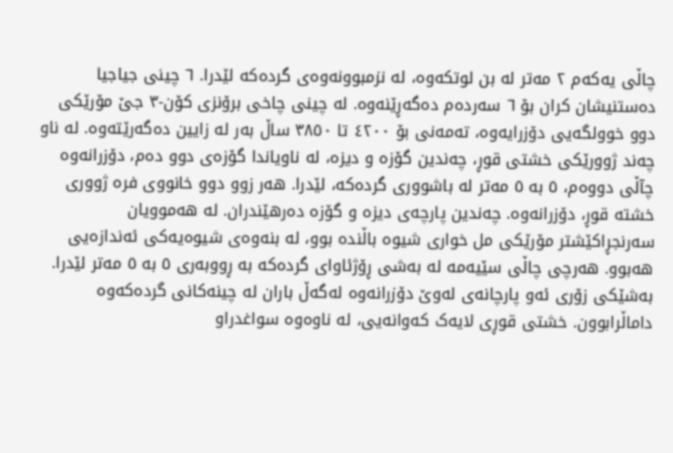چاڵی یەکەم ٢ مەتر لە بن لوتکەوە، لە نزمبوونەوەی گردەکە لێدرا. ٦ چینی جیاجیا دەستنیشان کران بۆ ٦ سەردەم دەگەڕێنەوە. لە چینی چاخی برۆنزی کۆن-٣ جێ مۆرێکی دوو خوولگەیی دۆزرایەوە، تەمەنی بۆ ٤٢٠٠ تا ٣٨٥٠ ساڵ بەر لە زایین دەگەرێتەوە. لە ناو چەند ژوورێکی خشتی قوڕ، چەندین گۆزە و دیزە، لە ناویاندا گۆزەی دوو دەم، دۆزرانەوە
چآڵی دووەم، ٥ بە ٥ مەتر لە باشووری گردەکە، لێدرا. هەر زوو دوو خانووی فرە ژووری خشتە قوڕ، دۆزرانەوە. چەندین پارچەی دیزە و گۆزە دەرهێندران. لە هەموویان سەرنجڕاکێشتر مۆرێکی مل خواری شیوە باڵندە بوو، لە بنەوەی شیوەیەکی ئەندازەیی هەبوو. هەرچی چاڵی سێیەمە لە بەشی ڕۆژئاوای گردەکە بە ڕووبەری ٥ بە ٥ مەتر لێدرا. بەشێکی زۆری ئەو پارچانەی لەوێ دۆزرانەوە لەگەڵ باران لە چینەکانی گردەکەوە داماڵرابوون. خشتی قوڕی لایەک کەوانەیی، لە ناوەوە سواغدراو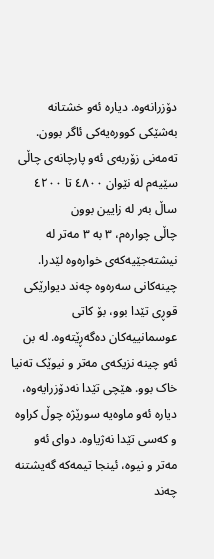دۆزرانەوە. دیارە ئەو خشتانە بەشێکی کوورەیەکی ئاگر بوون. تەمەنی زۆربەی ئەو پارچانەی چاڵی سێیەم لە نێوان ٤٨٠٠ تا ٤٢٠٠ ساڵ بەر لە زایین بوون
چاڵی چوارەم، ٣ بە ٣ مەتر لە نیشتەجێیەکەی خوارەوە لێدرا. چینەکانی سەرەوە چەند دیوارێکی قوڕی تێدا بوو، بۆ کاتی عوسمانییەکان دەگەڕێتەوە. لە بن ئەو چینە نزیکەی مەتر و نیوێک تەنیا خاک بوو. هێچی تێدا نەدۆزرایەوە، دیارە ئەو ماوەیە سورێژە چوڵ کراوە و کەسی تێدا نەژیاوە. دوای ئەو مەتر و نیوە، ئینجا تیمەکە گەیشتنە چەند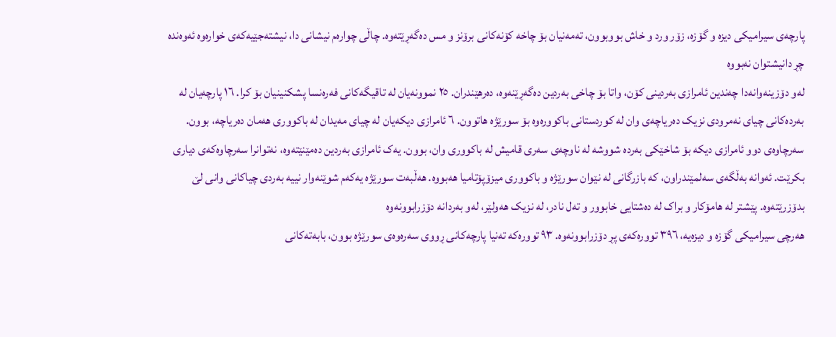پارچەی سیرامیکی دیزە و گۆزە، زۆر ورد و خاش بووبوون، تەمەنیان بۆ چاخە کۆنەکانی برۆنز و مس دەگەڕێتەوە. چاڵی چوارەم نیشانی دا، نیشتەجێیەکەی خوارەوە ئەوەندە چڕ دانیشتوان نەبووە
لەو دۆزینەوانەدا چەندین ئامرازی بەردینی کۆن، واتا بۆ چاخی بەردین دەگەڕێنەوە، دەرهێندران. ٢٥ نموونەیان لە تاقیگەکانی فەرەنسا پشکنینیان بۆ کرا. ١٦ پارچەیان لە بەردەکانی چیای نەمرودی نزیک دەریاچەی وان لە کوردستانی باکوورەوە بۆ سورێژە هاتوون. ٦ ئامرازی دیکەیان لە چیای مەیدان لە باکووری هەمان دەریاچە، بوون. سەرچاوەی دوو ئامرازی دیکە بۆ شاخێکی بەردە شووشە لە ناوچەی سەری قامیش لە باکووری وان، بوون. یەک ئامرازی بەردین دەمێنێتەوە، نەتوانرا سەرچاوەکەی دیاری بکرێت. ئەوانە بەڵگەی سەلمێندراون، کە بازرگانی لە نێوان سورێژە و باکووری میزۆپۆتامیا هەبووە. هەڵبەت سورێژە یەکەم شوێنەوار نییە بەردی چیاکانی وانی لێ بدۆزرێتەوە. پێشتر لە هامۆکار و براک لە دەشتایی خابوور و تەل نادر، لە نزیک هەولێر، لەو بەردانە دۆزرابوونەوە
هەرچی سیرامیکی گۆزە و دیزەیە، ٣٩٦ توورەکەی پڕ دۆزرابوونەوە. ٩٣ توورەکە تەنیا پارچەکانی ڕووی سەرەوەی سورێژە بوون، بابەتەکانی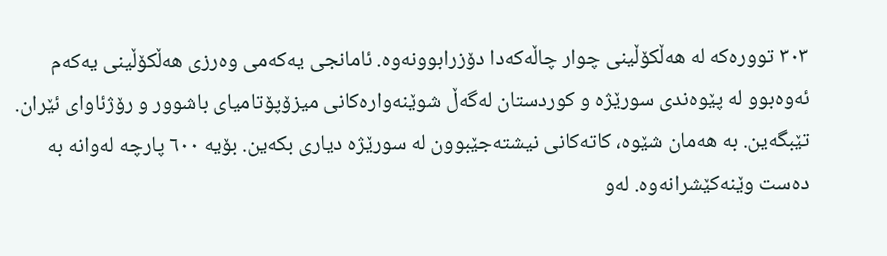٣٠٣ توورەکە لە هەڵکۆڵینی چوار چاڵەکەدا دۆزرابوونەوە. ئامانجی یەکەمی وەرزی هەڵکۆڵینی یەکەم ئەوەبوو لە پێوەندی سورێژە و کوردستان لەگەڵ شوێنەوارەکانی میزۆپۆتامیای باشوور و رۆژئاوای ئێران. تێبگەین. بە هەمان شێوە، کاتەکانی نیشتەجێبوون لە سورێژە دیاری بکەین. بۆیە ٦٠٠ پارچە لەوانە بە دەست وێنەکێشرانەوە. لەو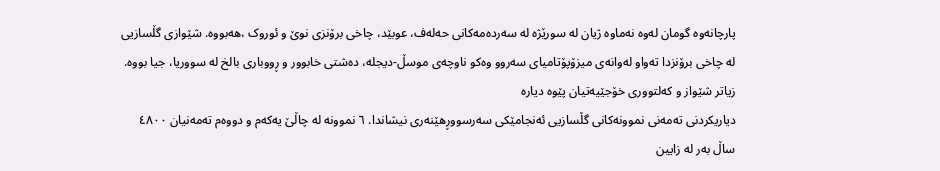پارچانەوە گومان لەوە نەماوە ژیان لە سورێژە لە سەردەمەکانی حەلەف، عوبێد، چاخی برۆنزی نوێ و ئوروک ،هەبووە. شێوازی گڵسازیی لە چاخی برۆنزدا تەواو لەوانەی میزۆپۆتامیای سەروو وەکو ناوچەی موسڵ-دیجلە، دەشتی خابوور و ڕووباری بالخ لە سووریا، جیا بووە. زیاتر شێواز و کەلتووری خۆجێیەتیان پێوە دیارە
دیاریکردنی تەمەنی نموونەکانی گڵسازیی ئەنجامێکی سەرسووڕهێنەری نیشاندا. ٦ نموونە لە چاڵێ یەکەم و دووەم تەمەنیان ٤٨٠٠ ساڵ بەر لە زایین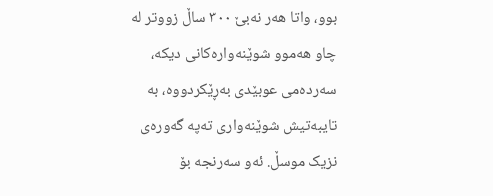بوو، واتا هەر نەبێ ٣٠٠ ساڵ زووتر لە چاو هەموو شوێنەوارەکانی دیکە، سەردەمی عوبێدی بەڕێکردووە، بە تایبەتیش شوێنەواری تەپە گەورەی نزیک موسڵ. ئەو سەرنجە بۆ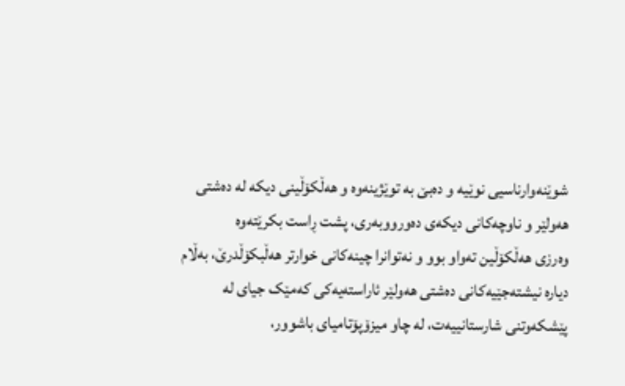شوێنەوارناسیی نوێیە و دەبێ بە توێژینەوە و هەڵکۆڵینی دیکە لە دەشتی هەولێر و ناوچەکانی دیکەی دەورووبەری، پشت ڕاست بکرێتەوە
وەرزی هەڵکۆڵین تەواو بوو و نەتوانرا چینەکانی خوارتر هەڵبکۆڵدرێ، بەڵام دیارە نیشتەجێیەکانی دەشتی هەولێر ئاراستەیەکی کەمێک جیای لە پێشکەوتنی شارستانییەت، لە چاو میزۆپۆتامیای باشوور،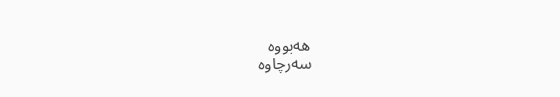هەبووە
سەرچاوە